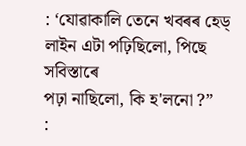: ‘যোৱাকালি তেনে খবৰৰ হেড্ লাইন এটা পঢ়িছিলো, পিছে সবিস্তাৰে
পঢ়া নাছিলো, কি হ'লনো ?”
: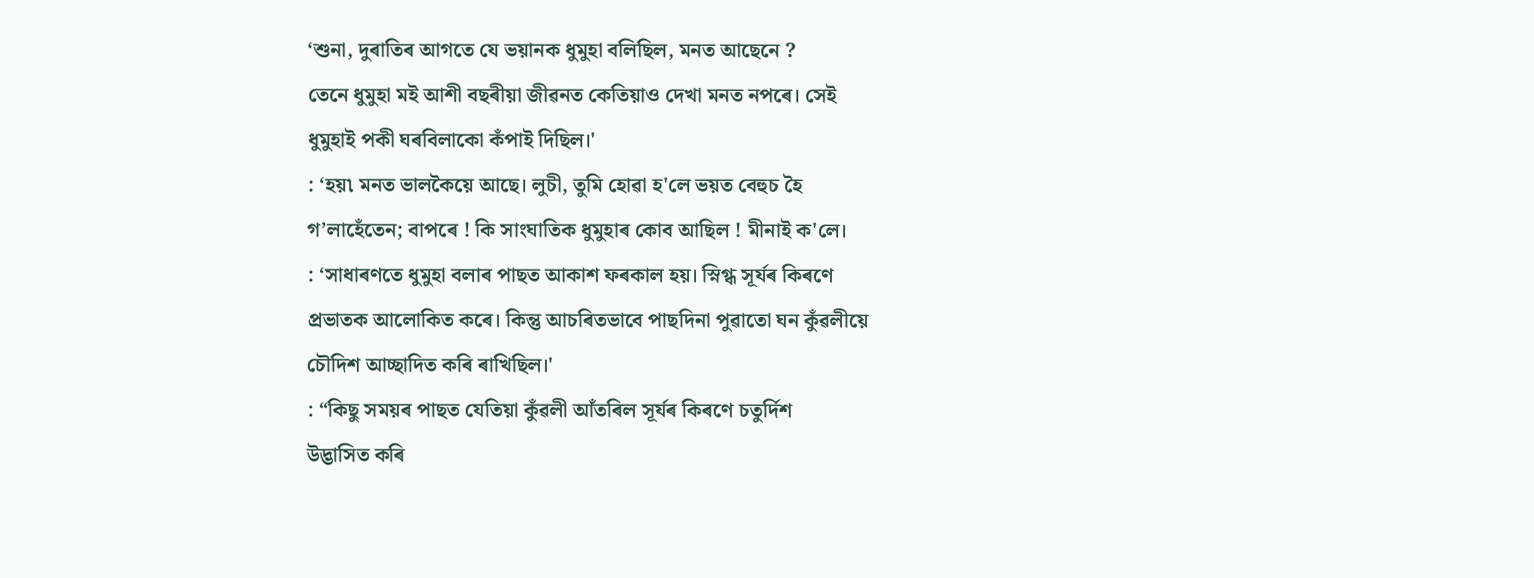‘শুনা, দুৰাতিৰ আগতে যে ভয়ানক ধুমুহা বলিছিল, মনত আছেনে ?
তেনে ধুমুহা মই আশী বছৰীয়া জীৱনত কেতিয়াও দেখা মনত নপৰে। সেই
ধুমুহাই পকী ঘৰবিলাকো কঁপাই দিছিল।'
: ‘হয়৷ মনত ভালকৈয়ে আছে। লুচী, তুমি হোৱা হ'লে ভয়ত বেহুচ হৈ
গ’লাহেঁতেন; বাপৰে ! কি সাংঘাতিক ধুমুহাৰ কোব আছিল ! মীনাই ক'লে।
: ‘সাধাৰণতে ধুমুহা বলাৰ পাছত আকাশ ফৰকাল হয়। স্নিগ্ধ সূৰ্যৰ কিৰণে
প্রভাতক আলোকিত কৰে। কিন্তু আচৰিতভাবে পাছদিনা পুৱাতো ঘন কুঁৱলীয়ে
চৌদিশ আচ্ছাদিত কৰি ৰাখিছিল।'
: “কিছু সময়ৰ পাছত যেতিয়া কুঁৱলী আঁতৰিল সূৰ্যৰ কিৰণে চতুর্দিশ
উদ্ভাসিত কৰি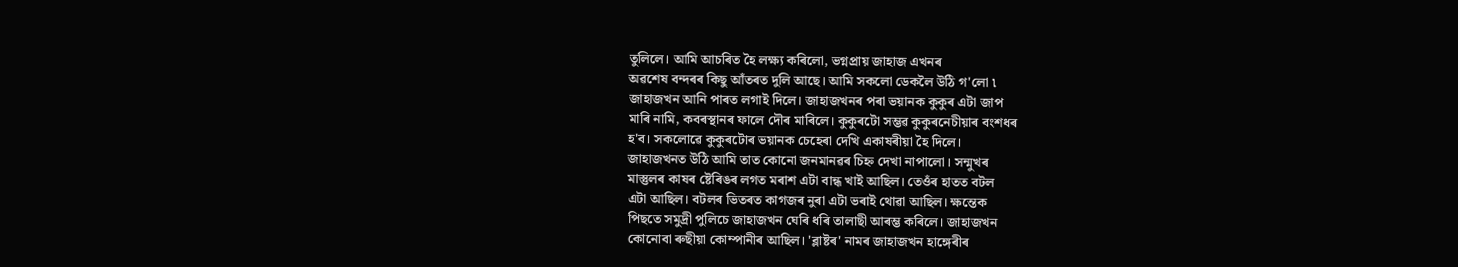তুলিলে। আমি আচৰিত হৈ লক্ষ্য কৰিলো, ভগ্নপ্রায় জাহাজ এখনৰ
অৱশেষ বন্দৰৰ কিছু আঁতৰত দুলি আছে। আমি সকলো ডেকলৈ উঠি গ'লো ৷
জাহাজখন আনি পাৰত লগাই দিলে। জাহাজখনৰ পৰা ভয়ানক কুকুৰ এটা জাপ
মাৰি নামি, কবৰস্থানৰ ফালে দৌৰ মাৰিলে। কুকুৰটো সম্ভৱ কুকুৰনেচীয়াৰ বংশধৰ
হ'ব। সকলোৱে কুকুৰটোৰ ভয়ানক চেহেৰা দেখি একাষৰীয়া হৈ দিলে।
জাহাজখনত উঠি আমি তাত কোনো জনমানৱৰ চিহ্ন দেখা নাপালো। সন্মুখৰ
মাস্তুলৰ কাষৰ ষ্টেৰিঙৰ লগত মৰাশ এটা বান্ধ খাই আছিল। তেওঁৰ হাতত বটল
এটা আছিল। বটলৰ ভিতৰত কাগজৰ নুৰা এটা ভৰাই থোৱা আছিল। ক্ষন্তেক
পিছতে সমুদ্রী পুলিচে জাহাজখন ঘেৰি ধৰি তালাছী আৰম্ভ কৰিলে। জাহাজখন
কোনোবা ৰুছীয়া কোম্পানীৰ আছিল। 'ব্লাষ্টৰ' নামৰ জাহাজখন হাঙ্গেৰীৰ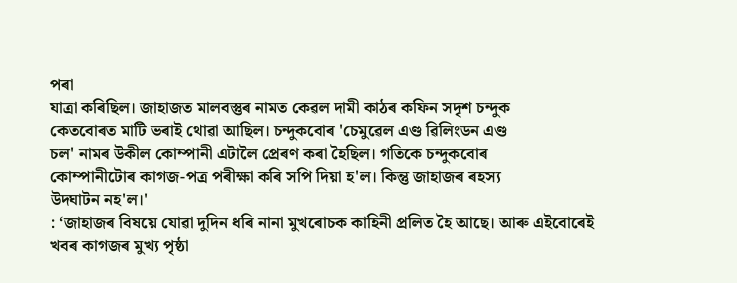পৰা
যাত্ৰা কৰিছিল। জাহাজত মালবস্তুৰ নামত কেৱল দামী কাঠৰ কফিন সদৃশ চন্দুক
কেতবোৰত মাটি ভৰাই থোৱা আছিল। চন্দুকবোৰ 'চেমুৱেল এণ্ড ৱিলিংডন এণ্ড
চল' নামৰ উকীল কোম্পানী এটালৈ প্ৰেৰণ কৰা হৈছিল। গতিকে চন্দুকবোৰ
কোম্পানীটোৰ কাগজ-পত্ৰ পৰীক্ষা কৰি সপি দিয়া হ'ল। কিন্তু জাহাজৰ ৰহস্য
উদ্ঘাটন নহ'ল।'
: ‘জাহাজৰ বিষয়ে যোৱা দুদিন ধৰি নানা মুখৰোচক কাহিনী প্ৰলিত হৈ আছে। আৰু এইবোৰেই খবৰ কাগজৰ মুখ্য পৃষ্ঠা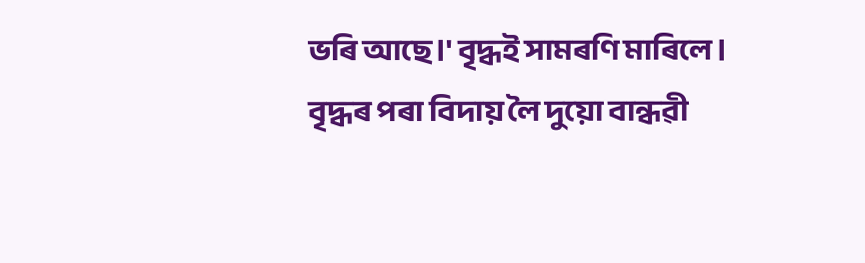ভৰি আছে।' বৃদ্ধই সামৰণি মাৰিলে।
বৃদ্ধৰ পৰা বিদায় লৈ দুয়ো বান্ধৱী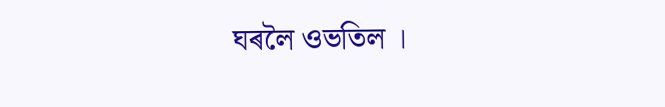ঘৰলৈ ওভতিল ।